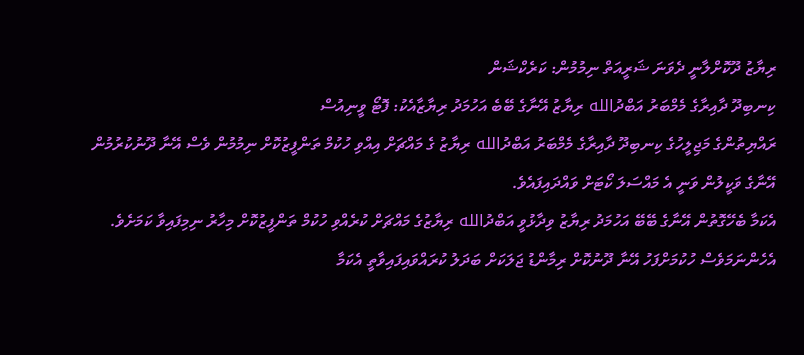ރިޔާޒު ދޫކޮށްލާނީ ދެވަނަ ޝަރީއަތް ނިމުމުން: ކަރެކްޝަން
ކިނބިދޫ ދާއިރާގެ މެމްބަރު އަބްދުالله ރިޔާޒު އޭނާގެ ބޭބެ އަހުމަދު ރިޔާޒާއެކު: ފޮޓޯ ވީނިއުސް
ރައްޔިތުންގެ މަޖިލީހުގެ ކިނބިދޫ ދާއިރާގެ މެމްބަރު އަބްދުالله ރިޔާޒު ގެ މައްޗަށް އިއްވި ހުކުމް ތަންފީޒުކޮށް ނިމުމުން ވެސް އޭނާ ދޫނުކުރުމުން އޭނާގެ ވަކީލުން ވަނީ އެ މައްސަލަ ކޯޓަށް ވައްދައިފައެވެ.
އެކަމާ ބެހޭގޮތުން އޭނާގެ ބޭބޭ އަހުމަދު ރިޔާޒު ވިދާޅުވީ އަބްދުالله ރިޔާޒުގެ މައްޗަށް ކުރެއްވި ހުކުމް ތަންފީޒުކޮށް މިހާރު ނިމިފައިވާ ކަމަށެވެ. އެހެންނަމަވެސް ހުކުމަށްފަހު އޭނާ ދޫނުކޮށް ރިމާންޑު ޖަލަކަށް ބަދަލު ކުރައްވައިފައިވާތީ އެކަމާ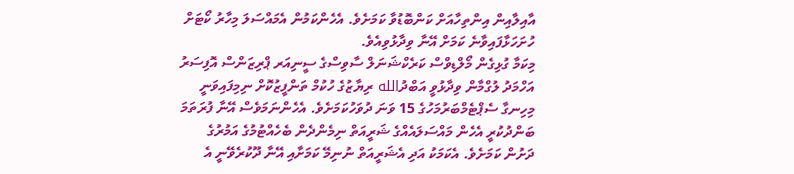އާއިލާއިން އިންތިހާއަށް ކަންބޮޑުވާ ކަމަށެވެ. އެހެންކަމުން އެމައްސަލަ މިހާރު ކޯޓަށް ހުށަހަޅާފައިވާނެ ކަމަށް އޭނާ ވިދާޅުވިއެވެ.
މިކަމާ ގުޅިގެން މޯލްޑިވްސް ކަރެކްޝަނަލް ސާވިސްގެ ސީނިއަރ ޕްރިޒަންސް އޮފިސަރު އަހްމަދު ލުގްމާން ވިދާޅުވީ އަބްދުالله ރިޔާޒުގެ ހުކުމް ތަންފީޒުކޮށް ނިމިފައިވަނީ މިހިނގާ ސެޕްޓެމްބަރުމަހުގެ 15 ވަނަ ދުވަހުކަމަށެވެ. އެހެންނަމަވެސް އޭނާ ފުރަތަމަ ބަންދުކުރީ އެހެން މައްސަލައެއްގެ ޝަރީއަތް ނިމެންދެން ބެހެއްޓުމުގެ އަމުރުގެ ދަށުން ކަމަށެވެ. އެކަމަކު އަދި އެޝަރީއަތް ނުނިމޭ ކަމަށާއި އޭނާ ދޫކުރެވޭނީ އެ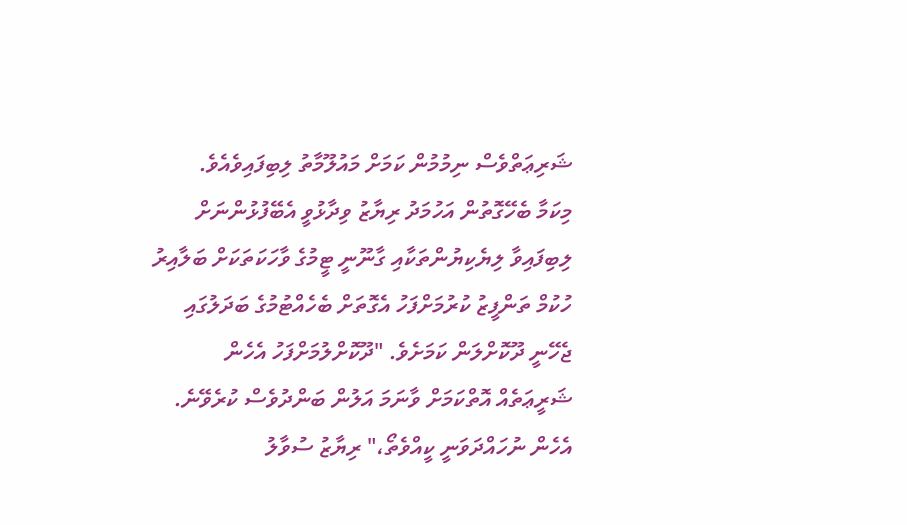ޝަރިޢަތްވެސް ނިމުމުން ކަމަށް މައުލޫމާތު ލިބިފައިވެއެވެ.
މިކަމާ ބެހޭގޮތުން އަހުމަދު ރިޔާޒު ވިދާޅުވީ އެބޭފުޅުންނަށް ލިބިފައިވާ ލިޔެކިޔުންތަކާއި ގާނޫނީ ޓީމުގެ ވާހަކަތަކަށް ބަލާއިރު ހުކުމް ތަންފީޒު ކުރުމަށްފަހު އެގޮތަށް ބެހެއްޓުމުގެ ބަދަލުގައި ޖެހޭނީ ދޫކޮށްލަން ކަމަށެވެ. "ދޫކޮށްލުމަށްފަހު އެހެން ޝަރީޢަތެއް އޮތްކަމަށް ވާނަމަ އަލުން ބަންދުވެސް ކުރެވޭނެ. އެހެން ނުހައްދަވަނީ ކީއްވެތޯ،" ރިޔާޒު ސުވާލު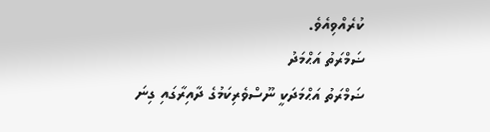ކުރެއްވިއެވެ.
ޟަމްރަތު އަޙްމަދު
ޟަމްރަތު އަޙްމަދަކީ ނޫސްވެރިކަމުގެ ދާއިރާގައި ގިނަ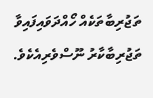ތަޖުރިބާތަކެއް ހޯއްދަވައިފައިވާ ތަޖުރިބާކާރު ނޫސްވެރިއެކެވެ.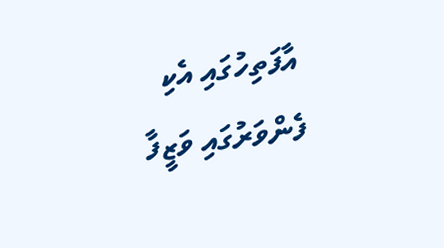އާފަތިހުގައި އެކި ފެންވަރުގައި ވަޒީފާ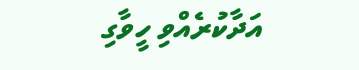އަދާކުރެއްވި ހީވާގި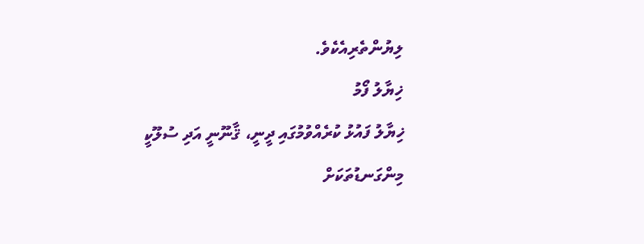ލިޔުންތެރިއެކެވެ.
ޚިޔާލު ފޯމު
ޚިޔާލު ފައުޅު ކުރެއްވުމުގައި ދީނީ، ޤާނޫނީ އަދި ސުލޫކީ މިންގަނޑުތަކަށް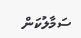ސަމާލުކަން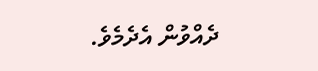ދެއްވުން އެދެމެވެ.